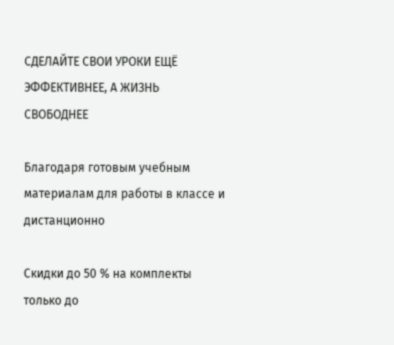СДЕЛАЙТЕ СВОИ УРОКИ ЕЩЁ ЭФФЕКТИВНЕЕ, А ЖИЗНЬ СВОБОДНЕЕ

Благодаря готовым учебным материалам для работы в классе и дистанционно

Скидки до 50 % на комплекты
только до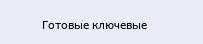Готовые ключевые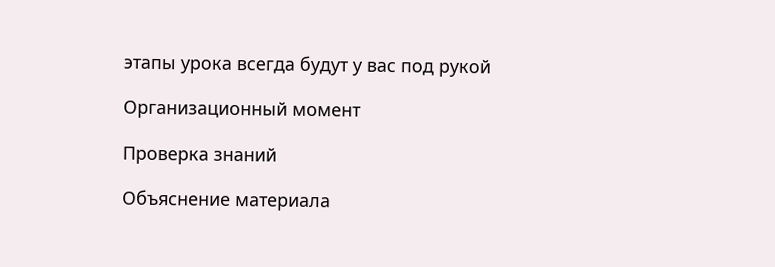этапы урока всегда будут у вас под рукой

Организационный момент

Проверка знаний

Объяснение материала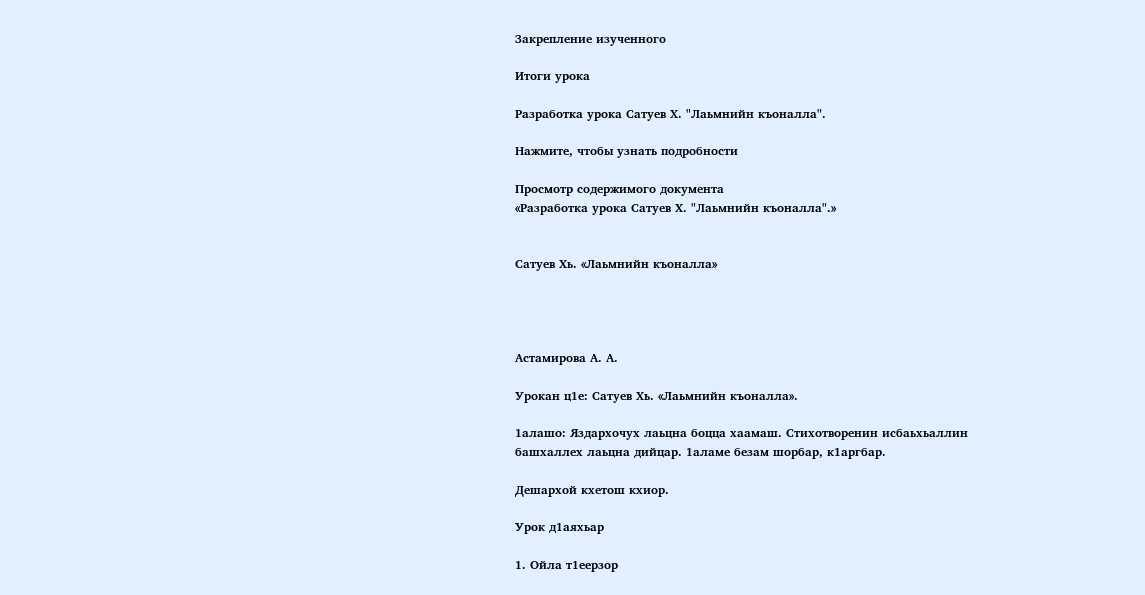Закрепление изученного

Итоги урока

Разработка урока Сатуев Х. "Лаьмнийн къоналла".

Нажмите, чтобы узнать подробности

Просмотр содержимого документа
«Разработка урока Сатуев Х. "Лаьмнийн къоналла".»


Сатуев Хь. «Лаьмнийн къоналла»




Астамирова А. А.

Урокан ц1е: Сатуев Хь. «Лаьмнийн къоналла».

1алашо: Яздархочух лаьцна боцца хаамаш. Стихотворенин исбаьхьаллин башхаллех лаьцна дийцар. 1аламе безам шорбар, к1аргбар.

Дешархой кхетош кхиор.

Урок д1аяхьар

1. Ойла т1еерзор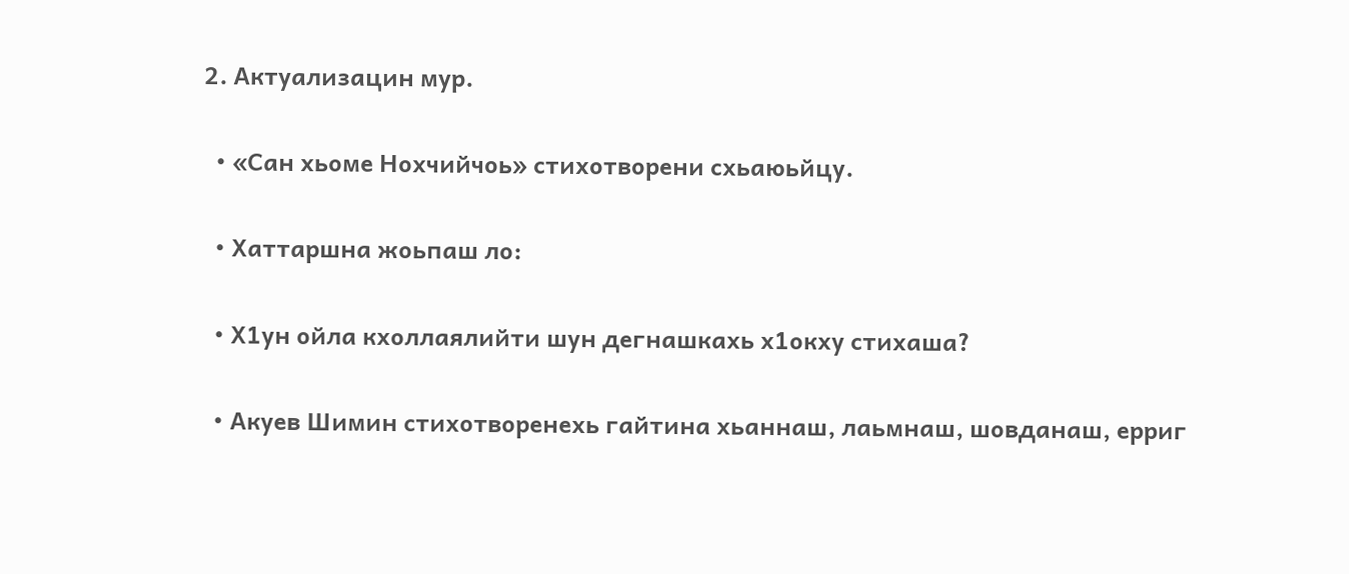2. Актуализацин мур.

  • «Сан хьоме Нохчийчоь» стихотворени схьаюьйцу.

  • Хаттаршна жоьпаш ло:

  • Х1ун ойла кхоллаялийти шун дегнашкахь х1окху стихаша?

  • Акуев Шимин стихотворенехь гайтина хьаннаш, лаьмнаш, шовданаш, ерриг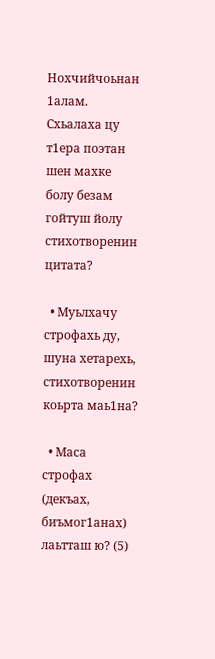Нохчийчоьнан 1алам. Схьалаха цу т1ера поэтан шен махке болу безам гойтуш йолу стихотворенин цитата?

  • Муьлхачу строфахь ду, шуна хетарехь, стихотворенин коьрта маь1на?

  • Маса строфах (декъах, биъмог1анах) лаьтташ ю? (5)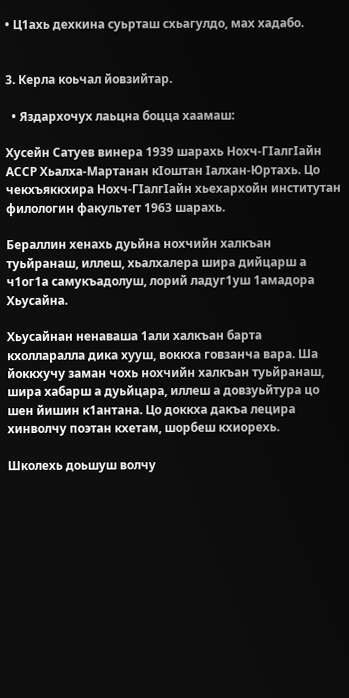• Ц1ахь дехкина суьрташ схьагулдо, мах хадабо.


3. Керла коьчал йовзийтар.

  • Яздархочух лаьцна боцца хаамаш:

Хусейн Сатуев винера 1939 шарахь Нохч-ГӀалгӀайн АССР Хьалха-Мартанан кӀоштан Iалхан-Юртахь. Цо чекхъяккхира Нохч-ГӀалгӀайн хьехархойн институтан филологин факультет 1963 шарахь.

Бераллин хенахь дуьйна нохчийн халкъан туьйранаш, иллеш, хьалхалера шира дийцарш а ч1ог1а самукъадолуш, лорий ладуг1уш 1амадора Хьусайна.

Хьусайнан ненаваша 1али халкъан барта кхолларалла дика хууш, воккха говзанча вара. Ша йоккхучу заман чохь нохчийн халкъан туьйранаш, шира хабарш а дуьйцара, иллеш а довзуьйтура цо шен йишин к1антана. Цо доккха дакъа лецира хинволчу поэтан кхетам, шорбеш кхиорехь.

Школехь доьшуш волчу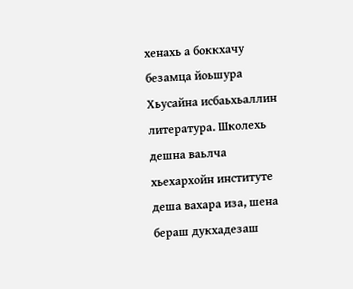хенахь а боккхачу безамца йоьшура Хьусайна исбаьхьаллин литература. Школехь дешна ваьлча хьехархойн институте деша вахара иза, шена бераш дукхадезаш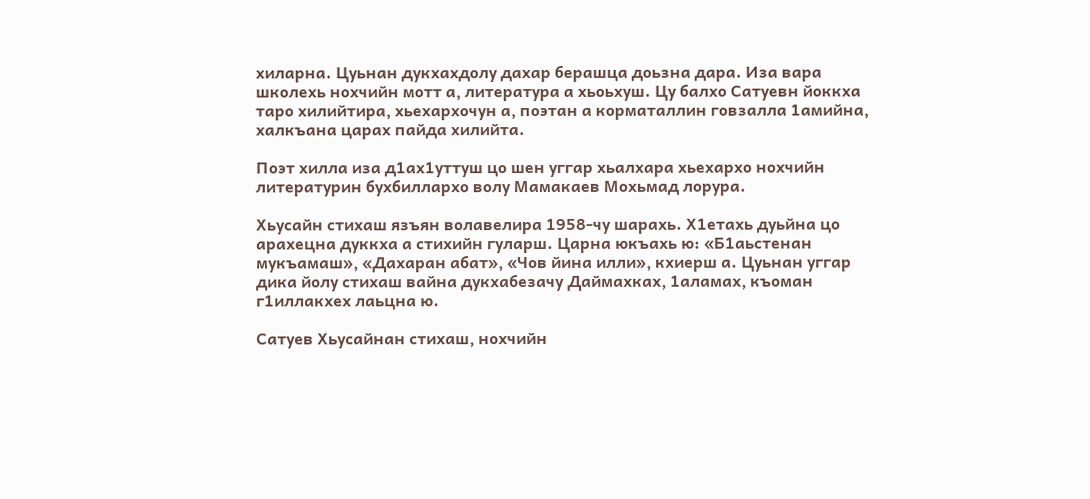хиларна. Цуьнан дукхахдолу дахар берашца доьзна дара. Иза вара школехь нохчийн мотт а, литература а хьоьхуш. Цу балхо Сатуевн йоккха таро хилийтира, хьехархочун а, поэтан а корматаллин говзалла 1амийна, халкъана царах пайда хилийта.

Поэт хилла иза д1ах1уттуш цо шен уггар хьалхара хьехархо нохчийн литературин бухбиллархо волу Мамакаев Мохьмад лорура.

Хьусайн стихаш язъян волавелира 1958-чу шарахь. Х1етахь дуьйна цо арахецна дуккха а стихийн гуларш. Царна юкъахь ю: «Б1аьстенан мукъамаш», «Дахаран абат», «Чов йина илли», кхиерш а. Цуьнан уггар дика йолу стихаш вайна дукхабезачу Даймахках, 1аламах, къоман г1иллакхех лаьцна ю.

Сатуев Хьусайнан стихаш, нохчийн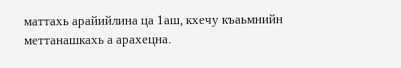маттахь арайийлина ца 1аш, кхечу къаьмнийн меттанашкахь а арахецна.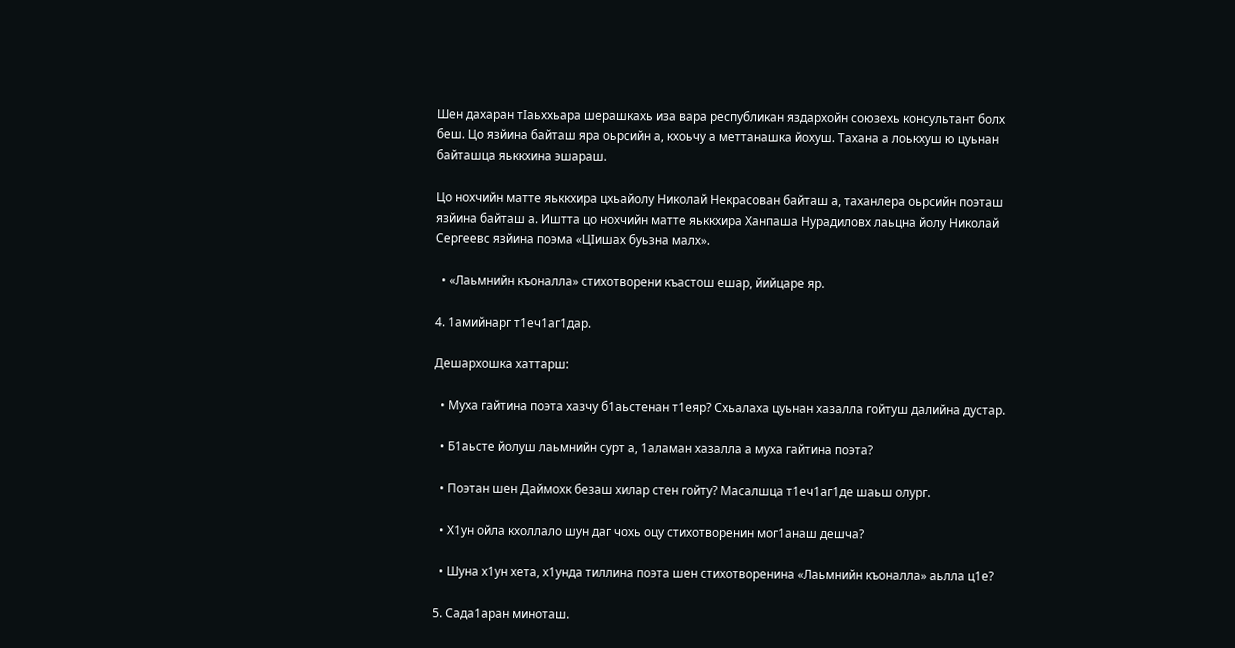Шен дахаран тӀаьххьара шерашкахь иза вара республикан яздархойн союзехь консультант болх беш. Цо язйина байташ яра оьрсийн а, кхоьчу а меттанашка йохуш. Тахана а лоькхуш ю цуьнан байташца яьккхина эшараш.

Цо нохчийн матте яьккхира цхьайолу Николай Некрасован байташ а, таханлера оьрсийн поэташ язйина байташ а. Иштта цо нохчийн матте яьккхира Ханпаша Нурадиловх лаьцна йолу Николай Сергеевс язйина поэма «ЦӀишах буьзна малх».

  • «Лаьмнийн къоналла» стихотворени къастош ешар, йийцаре яр.

4. 1амийнарг т1еч1аг1дар.

Дешархошка хаттарш:

  • Муха гайтина поэта хазчу б1аьстенан т1еяр? Схьалаха цуьнан хазалла гойтуш далийна дустар.

  • Б1аьсте йолуш лаьмнийн сурт а, 1аламан хазалла а муха гайтина поэта?

  • Поэтан шен Даймохк безаш хилар стен гойту? Масалшца т1еч1аг1де шаьш олург.

  • Х1ун ойла кхоллало шун даг чохь оцу стихотворенин мог1анаш дешча?

  • Шуна х1ун хета, х1унда тиллина поэта шен стихотворенина «Лаьмнийн къоналла» аьлла ц1е?

5. Сада1аран миноташ.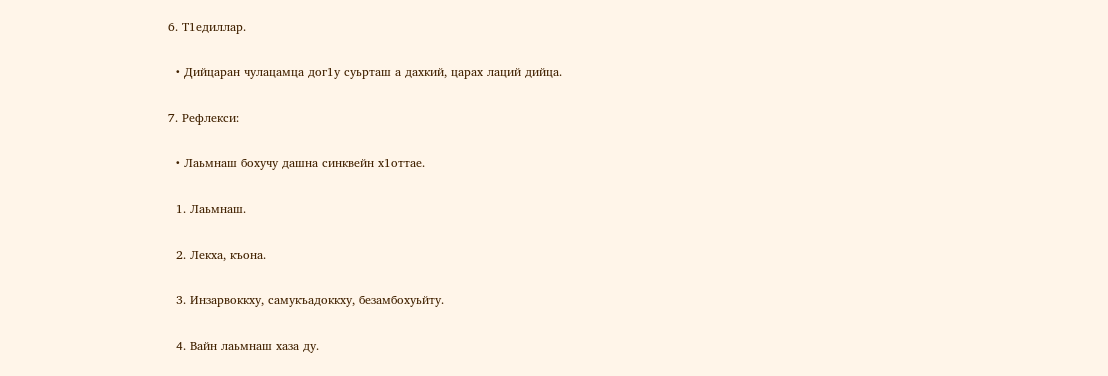6. Т1едиллар.

  • Дийцаран чулацамца дог1у суьрташ а дахкий, царах лаций дийца.

7. Рефлекси:

  • Лаьмнаш бохучу дашна синквейн х1оттае.

  1. Лаьмнаш.

  2. Лекха, къона.

  3. Инзарвоккху, самукъадоккху, безамбохуьйту.

  4. Вайн лаьмнаш хаза ду.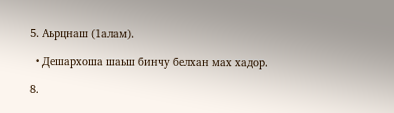5. Аьрцнаш (1алам).

  • Дешархоша шаьш бинчу белхан мах хадор.

8.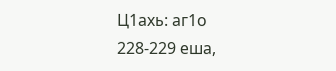Ц1ахь: аг1о 228-229 еша,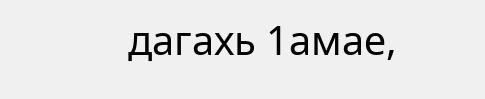дагахь 1амае,